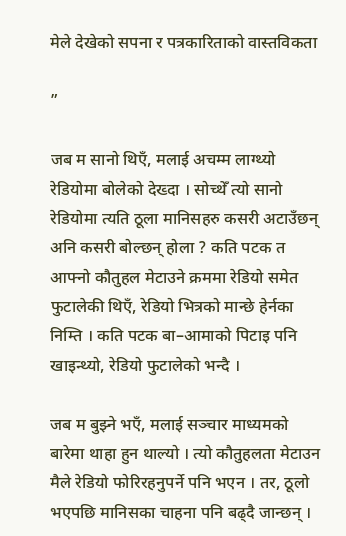मेले देखेको सपना र पत्रकारिताको वास्तविकता

”

जब म सानो थिएँ, मलाई अचम्म लाग्थ्यो रेडियोमा बोलेको देख्दा । सोच्थेँ त्यो सानो रेडियोमा त्यति ठूला मानिसहरु कसरी अटाउँछन् अनि कसरी बोल्छन् होला ? कति पटक त आफ्नो कौतुहल मेटाउने क्रममा रेडियो समेत फुटालेकी थिएँ, रेडियो भित्रको मान्छे हेर्नका निम्ति । कति पटक बा–आमाको पिटाइ पनि खाइन्थ्यो, रेडियो फुटालेको भन्दै ।

जब म बुझ्ने भएँ, मलाई सञ्चार माध्यमको बारेमा थाहा हुन थाल्यो । त्यो कौतुहलता मेटाउन मैले रेडियो फोरिरहनुपर्ने पनि भएन । तर, ठूलो भएपछि मानिसका चाहना पनि बढ्दै जान्छन् ।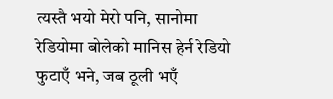त्यस्तै भयो मेरो पनि, सानोमा रेडियोमा बोलेको मानिस हेर्न रेडियो फुटाएँ भने, जब ठूली भएँ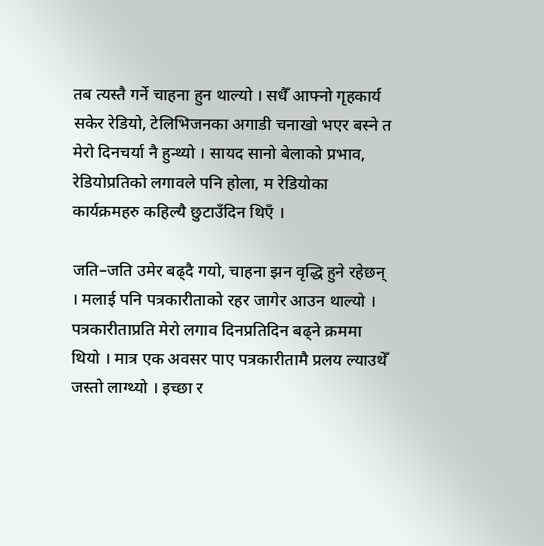तब त्यस्तै गर्ने चाहना हुन थाल्यो । सधैँ आफ्नो गृहकार्य सकेर रेडियो, टेलिभिजनका अगाडी चनाखो भएर बस्ने त मेरो दिनचर्या नै हुन्थ्यो । सायद सानो बेलाको प्रभाव, रेडियोप्रतिको लगावले पनि होला, म रेडियोका कार्यक्रमहरु कहिल्यै छुटाउँदिन थिएँ ।

जति–जति उमेर बढ्दै गयो, चाहना झन वृद्धि हुने रहेछन् । मलाई पनि पत्रकारीताको रहर जागेर आउन थाल्यो । पत्रकारीताप्रति मेरो लगाव दिनप्रतिदिन बढ्ने क्रममा थियो । मात्र एक अवसर पाए पत्रकारीतामै प्रलय ल्याउथेँ जस्तो लाग्थ्यो । इच्छा र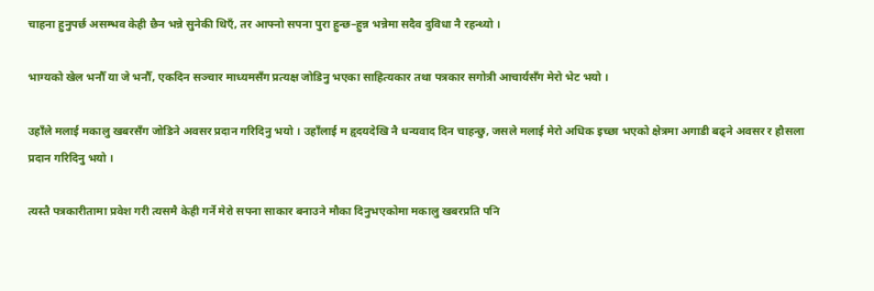चाहना हुनुपर्छ असम्भव केही छैन भन्ने सुनेकी थिएँ, तर आफ्नो सपना पुरा हुन्छ–हुन्न भन्नेमा सदैव दुविधा नै रहन्थ्यो ।

भाग्यको खेल भनौँ या जे भनौँ, एकदिन सञ्चार माध्यमसँग प्रत्यक्ष जोडिनु भएका साहित्यकार तथा पत्रकार सगोत्री आचार्यसँग मेरो भेट भयो ।

उहाँले मलाई मकालु खबरसँग जोडिने अवसर प्रदान गरिदिनु भयो । उहाँलाई म हृदयदेखि नै धन्यवाद दिन चाहन्छु, जसले मलाई मेरो अधिक इच्छा भएको क्षेत्रमा अगाडी बढ्ने अवसर र हौसला प्रदान गरिदिनु भयो ।

त्यस्तै पत्रकारीतामा प्रवेश गरी त्यसमै केही गर्ने मेरो सपना साकार बनाउने मौका दिनुभएकोमा मकालु खबरप्रति पनि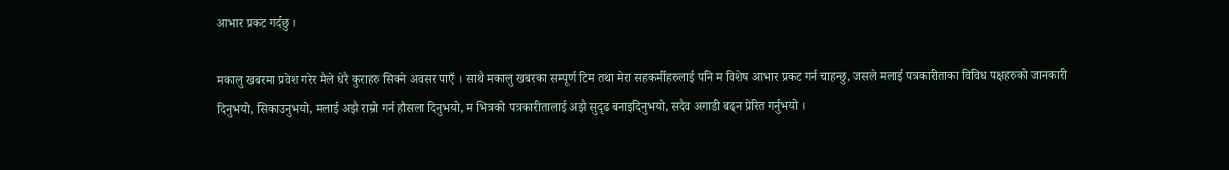आभार प्रकट गर्दछु ।

मकालु खबरमा प्रवेश गरेर मैले धेरै कुराहरु सिक्ने अवसर पाएँ । साथै मकालु खबरका सम्पूर्ण टिम तथा मेरा सहकर्मीहरुलाई पनि म विशेष आभार प्रकट गर्न चाहन्छु, जसले मलाई पत्रकारीताका विविध पक्षहरुको जानकारी दिनुभयो, सिकाउनुभयो, मलाई अझै राम्रो गर्न हौसला दिनुभयो, म भित्रको पत्रकारीतालाई अझै सुदृढ बनाइदिनुभयो, सदैव अगाडी बढ्न प्रेरित गर्नुभयो ।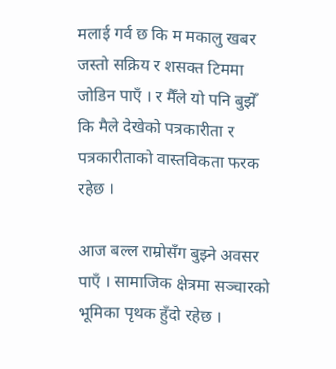मलाई गर्व छ कि म मकालु खबर जस्तो सक्रिय र शसक्त टिममा जोडिन पाएँ । र मैँले यो पनि बुझेँ कि मैले देखेको पत्रकारीता र पत्रकारीताको वास्तविकता फरक रहेछ ।

आज बल्ल राम्रोसँग बुझ्ने अवसर पाएँ । सामाजिक क्षेत्रमा सञ्चारको भूमिका पृथक हुँदो रहेछ ।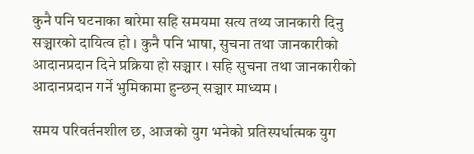कुनै पनि घटनाका बारेमा सहि समयमा सत्य तथ्य जानकारी दिनु सञ्चारको दायित्व हो । कुनै पनि भाषा, सुचना तथा जानकारीको आदानप्रदान दिने प्रक्रिया हो सञ्चार । सहि सुचना तथा जानकारीको आदानप्रदान गर्ने भुमिकामा हुन्छन् सञ्चार माध्यम ।

समय परिवर्तनशील छ, आजको युग भनेको प्रतिस्पर्धात्मक युग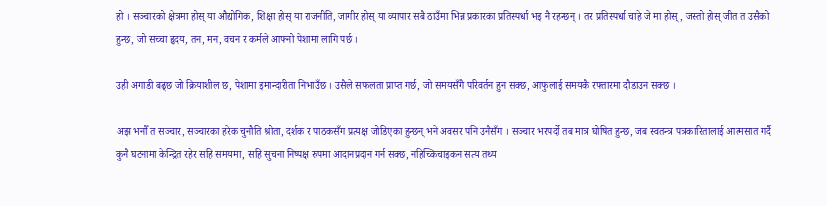हो । सञ्चारको क्षेत्रमा होस् या औद्योगिक, शिक्षा होस् या राजनीति, जागीर होस् या व्यापार सबै ठाउँमा भिन्न प्रकारका प्रतिस्पर्धा भइ नै रहन्छन् । तर प्रतिस्पर्धा चाहे जे मा होस्, जस्तो होस् जीत त उसैको हुन्छ, जो सच्चा हृदय, तन, मन, वचन र कर्मले आफ्नो पेशामा लागि पर्छ ।

उही अगाडी बढ्छ जो क्रियाशील छ, पेशामा इमान्दारीता निभाउँछ । उसैले सफलता प्राप्त गर्छ, जो समयसँगै परिवर्तन हुन सक्छ, आफुलाई समयकै रफ्तारमा दौडाउन सक्छ ।

अझ भनौँ त सञ्चार, सञ्चारका हरेक चुनौति श्रोता, दर्शक र पाठकसँग प्रत्यक्ष जोडिएका हुन्छन् भने अवसर पनि उनैसँग । सञ्चार भरपर्दो तब मात्र घोषित हुन्छ, जब स्वतन्त्र पत्रकारितालाई आत्मसात गर्दै कुनै घटनामा केन्द्रित रहेर सहि समयमा, सहि सुचना निष्पक्ष रुपमा आदानप्रदान गर्न सक्छ, नहिच्किचाइकन सत्य तथ्य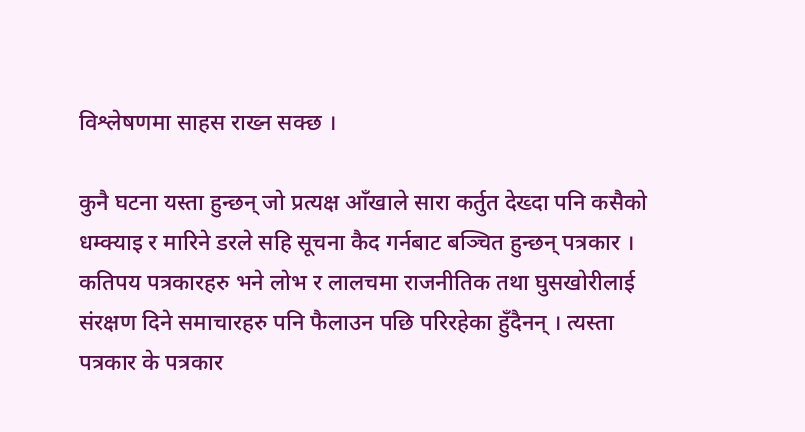विश्लेषणमा साहस राख्न सक्छ ।

कुनै घटना यस्ता हुन्छन् जो प्रत्यक्ष आँखाले सारा कर्तुत देख्दा पनि कसैको धम्क्याइ र मारिने डरले सहि सूचना कैद गर्नबाट बञ्चित हुन्छन् पत्रकार । कतिपय पत्रकारहरु भने लोभ र लालचमा राजनीतिक तथा घुसखोरीलाई संरक्षण दिने समाचारहरु पनि फैलाउन पछि परिरहेका हुँदैनन् । त्यस्ता पत्रकार के पत्रकार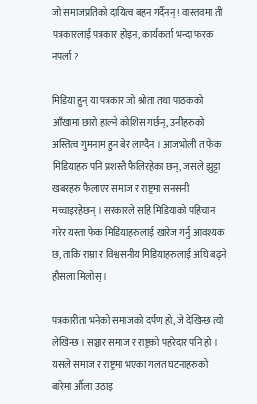जो समाजप्रतिको दायित्व बहन गर्दैनन् ! वास्तवमा ती पत्रकारलाई पत्रकार होइन, कार्यकर्ता भन्दा फरक नपर्ला ?

मिडिया हुन् या पत्रकार जो श्रोता तथा पाठकको आँखामा छारो हाल्ने कोशिस गर्छन्, उनीहरुको अस्तित्व गुमनाम हुन बेर लाग्दैन । आजभोली त फेक मिडियाहरु पनि प्रशस्तै फैलिरहेका छन्, जसले झुट्टा खबरहरु फैलाएर समाज र राष्ट्रमा सनसनी मच्चाइरहेछन् । सरकारले सहि मिडियाको पहिचान गरेर यस्ता फेक मिडियाहरुलाई खारेज गर्नु आवश्यक छ, ताकि राम्रा र विश्वसनीय मिडियाहरुलाई अघि बढ्ने हौसला मिलोस् ।

पत्रकारीता भनेको समाजको दर्पण हो, जे देखिन्छ त्यो लेखिन्छ । सञ्चार समाज र राष्ट्रको पहरेदार पनि हो । यसले समाज र राष्ट्रमा भएका गलत घटनाहरुको बारेमा औँला उठाइ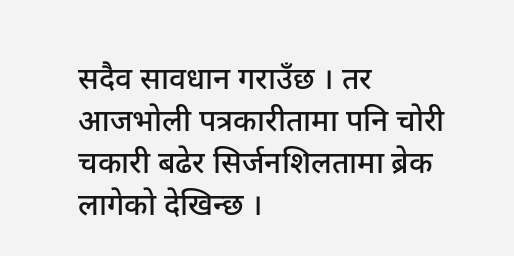सदैव सावधान गराउँछ । तर आजभोली पत्रकारीतामा पनि चोरी चकारी बढेर सिर्जनशिलतामा ब्रेक लागेको देखिन्छ ।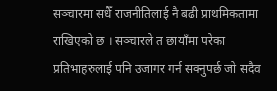सञ्चारमा सधैँ राजनीतिलाई नै बढी प्राथमिकतामा राखिएको छ । सञ्चारले त छायाँमा परेका प्रतिभाहरुलाई पनि उजागर गर्न सक्नुपर्छ जो सदैव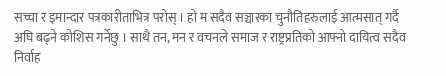सच्चा र इमान्दार पत्रकारीताभित्र परोस् । हो म सदैव सञ्चारका चुनौतिहरुलाई आत्मसात् गर्दै अघि बढ्ने कोशिस गर्नेछु । साथै तन, मन र वचनले समाज र राष्ट्रप्रतिको आफ्नो दायित्व सदैव निर्वाह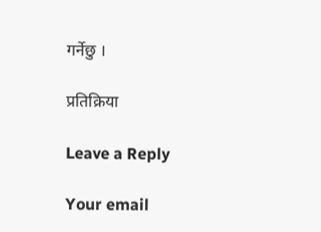गर्नेछु ।

प्रतिक्रिया

Leave a Reply

Your email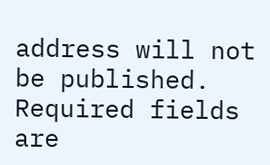address will not be published. Required fields are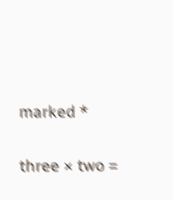marked *

three × two =